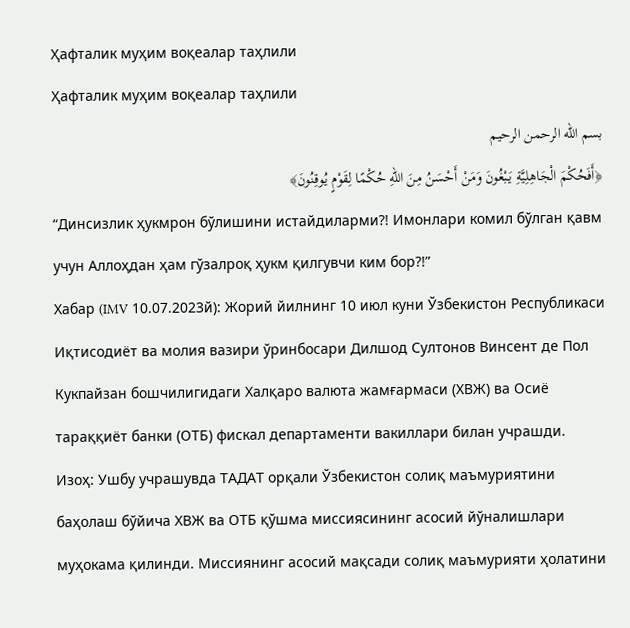Ҳафталик муҳим воқеалар таҳлили
Ҳафталик муҳим воқеалар таҳлили
بسم الله الرحمن الرحيم
﴿أَفَحُكْمَ الْجَاهِلِيَّةِ يَبْغُونَ وَمَنْ أَحْسَنُ مِنَ اللهِ حُكْمًا لِقَوْمٍ يُوقِنُونَ﴾
“Динсизлик ҳукмрон бўлишини истайдиларми?! Имонлари комил бўлган қавм учун Аллоҳдан ҳам гўзалроқ ҳукм қилгувчи ким бор?!”
Хабар (IMV 10.07.2023й): Жорий йилнинг 10 июл куни Ўзбекистон Республикаси Иқтисодиёт ва молия вазири ўринбосари Дилшод Султонов Винсент де Пол Кукпайзан бошчилигидаги Халқаро валюта жамғармаси (ХВЖ) ва Осиё тараққиёт банки (ОТБ) фискал департаменти вакиллари билан учрашди.
Изоҳ: Ушбу учрашувда ТАДАТ орқали Ўзбекистон солиқ маъмуриятини баҳолаш бўйича ХВЖ ва ОТБ қўшма миссиясининг асосий йўналишлари муҳокама қилинди. Миссиянинг асосий мақсади солиқ маъмурияти ҳолатини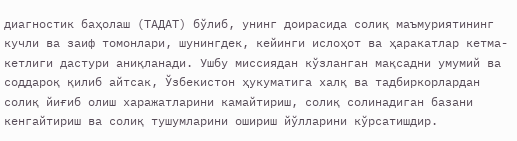диагностик баҳолаш (ТАДАТ) бўлиб, унинг доирасида солиқ маъмуриятининг кучли ва заиф томонлари, шунингдек, кейинги ислоҳот ва ҳаракатлар кетма-кетлиги дастури аниқланади. Ушбу миссиядан кўзланган мақсадни умумий ва соддароқ қилиб айтсак, Ўзбекистон ҳукуматига халқ ва тадбиркорлардан солиқ йиғиб олиш харажатларини камайтириш, солиқ солинадиган базани кенгайтириш ва солиқ тушумларини ошириш йўлларини кўрсатишдир.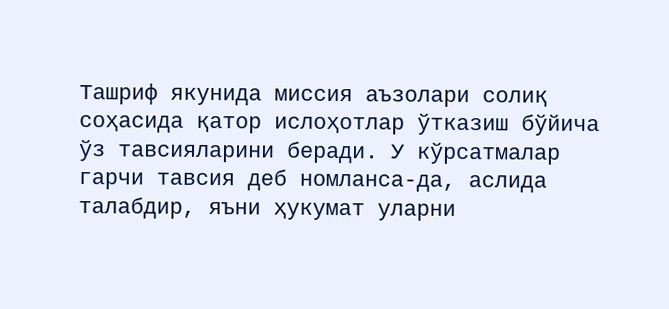Ташриф якунида миссия аъзолари солиқ соҳасида қатор ислоҳотлар ўтказиш бўйича ўз тавсияларини беради. У кўрсатмалар гарчи тавсия деб номланса-да, аслида талабдир, яъни ҳукумат уларни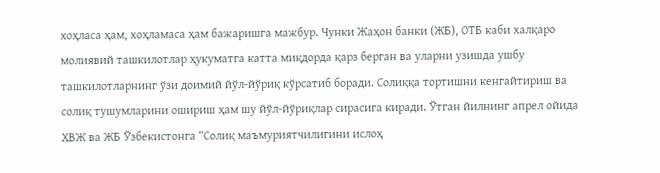хоҳласа ҳам, хоҳламаса ҳам бажаришга мажбур. Чунки Жаҳон банки (ЖБ), ОТБ каби халқаро молиявий ташкилотлар ҳукуматга катта миқдорда қарз берган ва уларни узишда ушбу ташкилотларнинг ўзи доимий йўл-йўриқ кўрсатиб боради. Солиққа тортишни кенгайтириш ва солиқ тушумларини ошириш ҳам шу йўл-йўриқлар сирасига киради. Ўтган йилнинг апрел ойида ХВЖ ва ЖБ Ўзбекистонга “Солиқ маъмуриятчилигини ислоҳ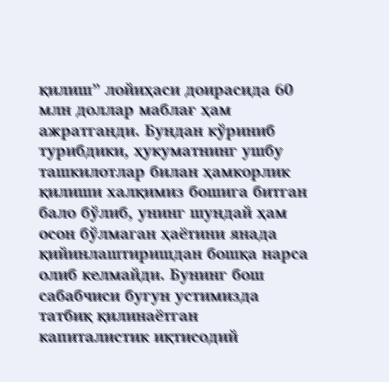қилиш” лойиҳаси доирасида 60 млн доллар маблағ ҳам ажратганди. Бундан кўриниб турибдики, ҳукуматнинг ушбу ташкилотлар билан ҳамкорлик қилиши халқимиз бошига битган бало бўлиб, унинг шундай ҳам осон бўлмаган ҳаётини янада қийинлаштиришдан бошқа нарса олиб келмайди. Бунинг бош сабабчиси бугун устимизда татбиқ қилинаётган капиталистик иқтисодий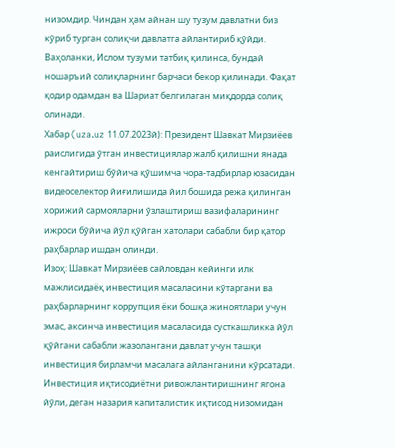низомдир. Чиндан ҳам айнан шу тузум давлатни биз кўриб турган солиқчи давлатга айлантириб қўйди. Ваҳоланки, Ислом тузуми татбиқ қилинса, бундай ношаръий солиқларнинг барчаси бекор қилинади. Фақат қодир одамдан ва Шариат белгилаган миқдорда солиқ олинади.
Хабар (uza.uz 11.07.2023й): Президент Шавкат Мирзиёев раислигида ўтган инвестициялар жалб қилишни янада кенгайтириш бўйича қўшимча чора-тадбирлар юзасидан видеоселектор йиғилишида йил бошида режа қилинган хорижий сармояларни ўзлаштириш вазифаларининг ижроси бўйича йўл қўйган хатолари сабабли бир қатор раҳбарлар ишдан олинди.
Изоҳ: Шавкат Мирзиёев сайловдан кейинги илк мажлисидаёқ инвестиция масаласини кўтаргани ва раҳбарларнинг коррупция ёки бошқа жиноятлари учун эмас, аксинча инвестиция масаласида сусткашликка йўл қўйгани сабабли жазолангани давлат учун ташқи инвестиция бирламчи масалага айланганини кўрсатади. Инвестиция иқтисодиётни ривожлантиришнинг ягона йўли, деган назария капиталистик иқтисод низомидан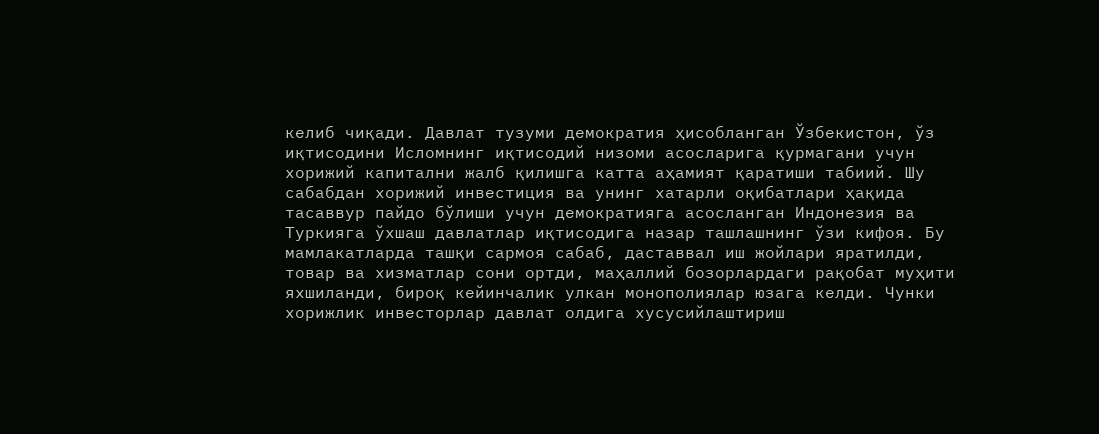келиб чиқади. Давлат тузуми демократия ҳисобланган Ўзбекистон, ўз иқтисодини Исломнинг иқтисодий низоми асосларига қурмагани учун хорижий капитални жалб қилишга катта аҳамият қаратиши табиий. Шу сабабдан хорижий инвестиция ва унинг хатарли оқибатлари ҳақида тасаввур пайдо бўлиши учун демократияга асосланган Индонезия ва Туркияга ўхшаш давлатлар иқтисодига назар ташлашнинг ўзи кифоя. Бу мамлакатларда ташқи сармоя сабаб, даставвал иш жойлари яратилди, товар ва хизматлар сони ортди, маҳаллий бозорлардаги рақобат муҳити яхшиланди, бироқ кейинчалик улкан монополиялар юзага келди. Чунки хорижлик инвесторлар давлат олдига хусусийлаштириш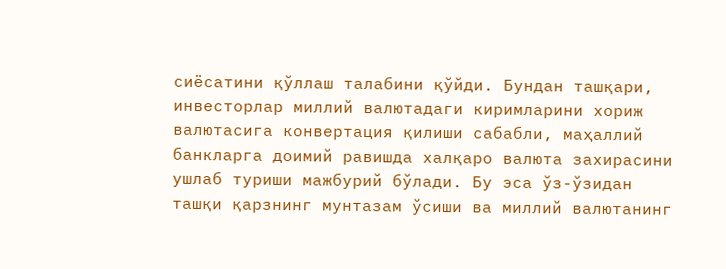сиёсатини қўллаш талабини қўйди. Бундан ташқари, инвесторлар миллий валютадаги киримларини хориж валютасига конвертация қилиши сабабли, маҳаллий банкларга доимий равишда халқаро валюта захирасини ушлаб туриши мажбурий бўлади. Бу эса ўз-ўзидан ташқи қарзнинг мунтазам ўсиши ва миллий валютанинг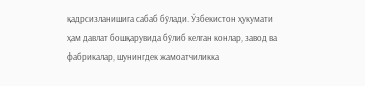қадрсизланишига сабаб бўлади. Ўзбекистон ҳукумати ҳам давлат бошқарувида бўлиб келган конлар, завод ва фабрикалар, шунингдек жамоатчиликка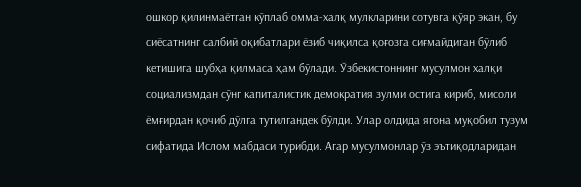ошкор қилинмаётган кўплаб омма-халқ мулкларини сотувга қўяр экан, бу сиёсатнинг салбий оқибатлари ёзиб чиқилса қоғозга сиғмайдиган бўлиб кетишига шубҳа қилмаса ҳам бўлади. Ўзбекистоннинг мусулмон халқи социализмдан сўнг капиталистик демократия зулми остига кириб, мисоли ёмғирдан қочиб дўлга тутилгандек бўлди. Улар олдида ягона муқобил тузум сифатида Ислом мабдаси турибди. Агар мусулмонлар ўз эътиқодларидан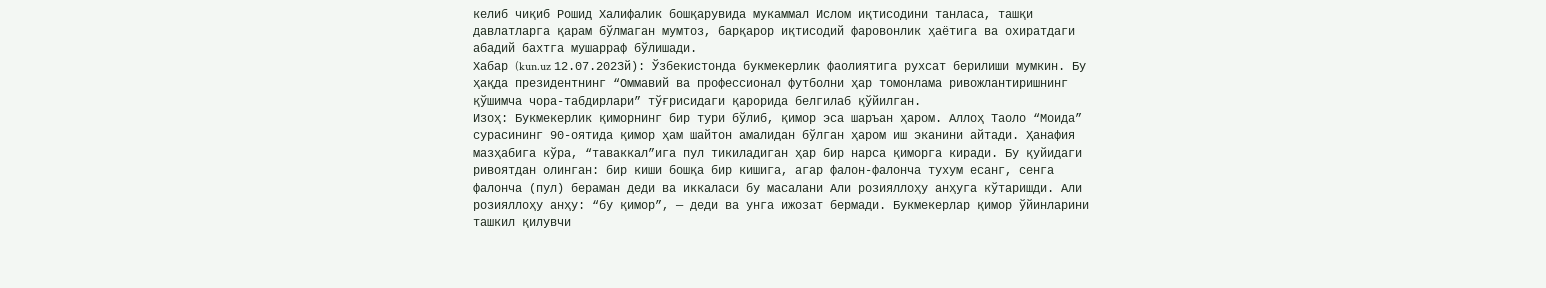келиб чиқиб Рошид Халифалик бошқарувида мукаммал Ислом иқтисодини танласа, ташқи давлатларга қарам бўлмаган мумтоз, барқарор иқтисодий фаровонлик ҳаётига ва охиратдаги абадий бахтга мушарраф бўлишади.
Хабар (kun.uz 12.07.2023й): Ўзбекистонда букмекерлик фаолиятига рухсат берилиши мумкин. Бу ҳақда президентнинг “Оммавий ва профессионал футболни ҳар томонлама ривожлантиришнинг қўшимча чора-табдирлари” тўғрисидаги қарорида белгилаб қўйилган.
Изоҳ: Букмекерлик қиморнинг бир тури бўлиб, қимор эса шаръан ҳаром. Аллоҳ Таоло “Моида” сурасининг 90-оятида қимор ҳам шайтон амалидан бўлган ҳаром иш эканини айтади. Ҳанафия мазҳабига кўра, “таваккал”ига пул тикиладиган ҳар бир нарса қиморга киради. Бу қуйидаги ривоятдан олинган: бир киши бошқа бир кишига, агар фалон-фалонча тухум есанг, сенга фалонча (пул) бераман деди ва иккаласи бу масалани Али розияллоҳу анҳуга кўтаришди. Али розияллоҳу анҳу: “бу қимор”, — деди ва унга ижозат бермади. Букмекерлар қимор ўйинларини ташкил қилувчи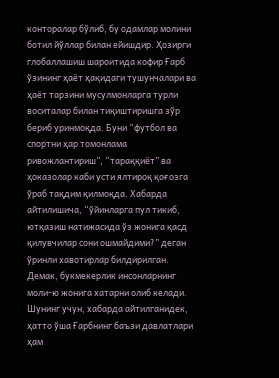конторалар бўлиб, бу одамлар молини ботил йўллар билан ейишдир. Ҳозирги глобаллашиш шароитида кофир Ғарб ўзининг ҳаёт ҳақидаги тушунчалари ва ҳаёт тарзини мусулмонларга турли воситалар билан тиқиштиришга зўр бериб уринмоқда. Буни “футбол ва спортни ҳар томонлама ривожлантириш”, “тараққиёт” ва ҳоказолар каби усти ялтироқ қоғозга ўраб тақдим қилмоқда. Хабарда айтилишича, “ўйинларга пул тикиб, ютқазиш натижасида ўз жонига қасд қилувчилар сони ошмайдими?” деган ўринли хавотирлар билдирилган. Демак, букмекерлик инсонларнинг моли-ю жонига хатарни олиб келади. Шунинг учун, хабарда айтилганидек, ҳатто ўша Ғарбнинг баъзи давлатлари ҳам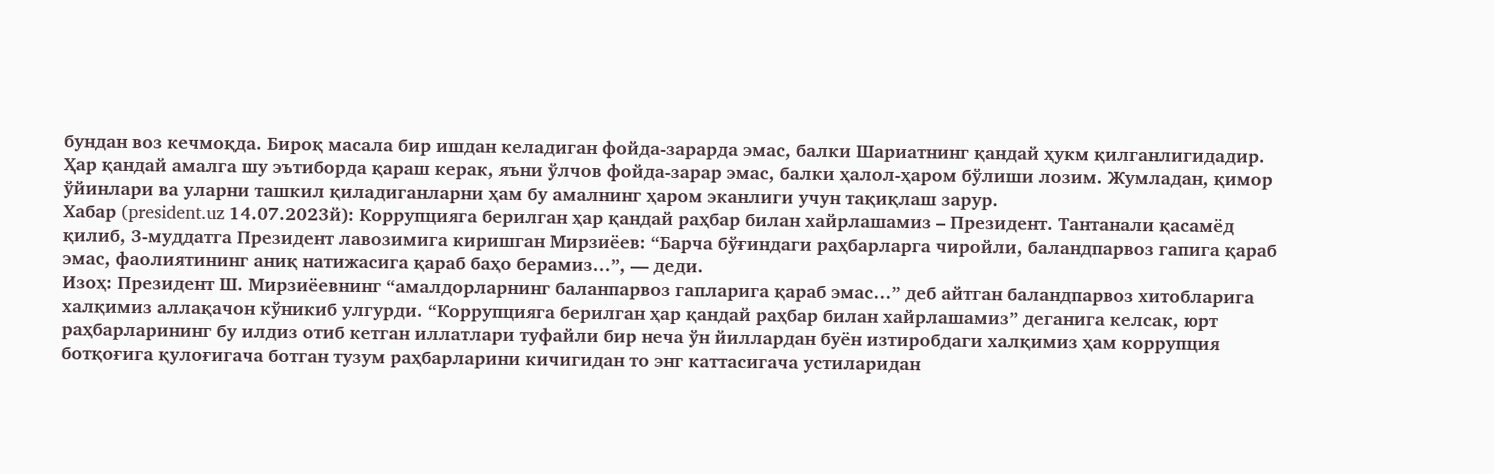бундан воз кечмоқда. Бироқ масала бир ишдан келадиган фойда-зарарда эмас, балки Шариатнинг қандай ҳукм қилганлигидадир. Ҳар қандай амалга шу эътиборда қараш керак, яъни ўлчов фойда-зарар эмас, балки ҳалол-ҳаром бўлиши лозим. Жумладан, қимор ўйинлари ва уларни ташкил қиладиганларни ҳам бу амалнинг ҳаром эканлиги учун тақиқлаш зарур.
Хабар (president.uz 14.07.2023й): Коррупцияга берилган ҳар қандай раҳбар билан хайрлашамиз – Президент. Тантанали қасамёд қилиб, 3-муддатга Президент лавозимига киришган Мирзиёев: “Барча бўғиндаги раҳбарларга чиройли, баландпарвоз гапига қараб эмас, фаолиятининг аниқ натижасига қараб баҳо берамиз…”, — деди.
Изоҳ: Президент Ш. Мирзиёевнинг “амалдорларнинг баланпарвоз гапларига қараб эмас…” деб айтган баландпарвоз хитобларига халқимиз аллақачон кўникиб улгурди. “Коррупцияга берилган ҳар қандай раҳбар билан хайрлашамиз” деганига келсак, юрт раҳбарларининг бу илдиз отиб кетган иллатлари туфайли бир неча ўн йиллардан буён изтиробдаги халқимиз ҳам коррупция ботқоғига қулоғигача ботган тузум раҳбарларини кичигидан то энг каттасигача устиларидан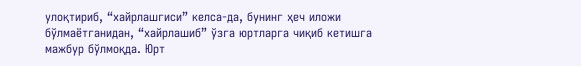улоқтириб, “хайрлашгиси” келса-да, бунинг ҳеч иложи бўлмаётганидан, “хайрлашиб” ўзга юртларга чиқиб кетишга мажбур бўлмоқда. Юрт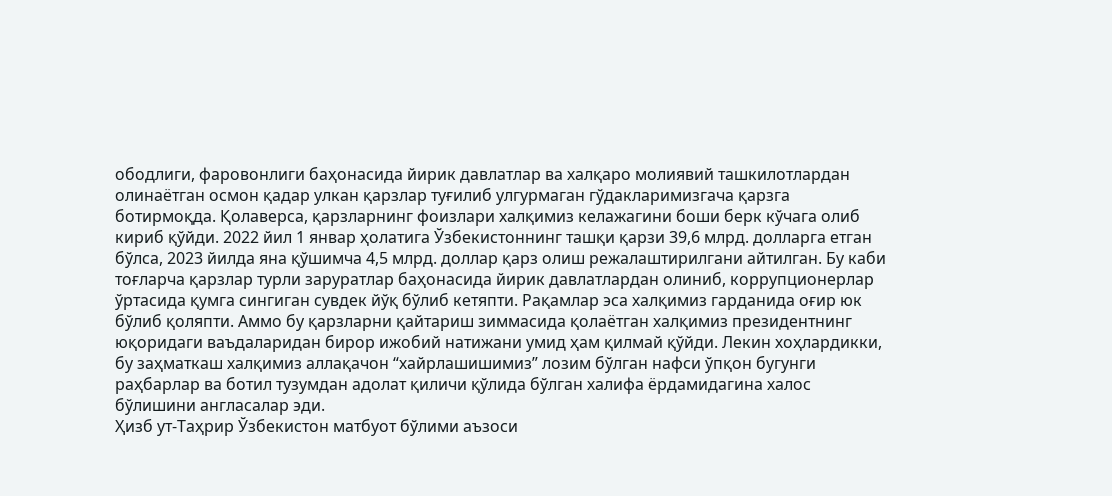ободлиги, фаровонлиги баҳонасида йирик давлатлар ва халқаро молиявий ташкилотлардан олинаётган осмон қадар улкан қарзлар туғилиб улгурмаган гўдакларимизгача қарзга ботирмоқда. Қолаверса, қарзларнинг фоизлари халқимиз келажагини боши берк кўчага олиб кириб қўйди. 2022 йил 1 январ ҳолатига Ўзбекистоннинг ташқи қарзи 39,6 млрд. долларга етган бўлса, 2023 йилда яна қўшимча 4,5 млрд. доллар қарз олиш режалаштирилгани айтилган. Бу каби тоғларча қарзлар турли заруратлар баҳонасида йирик давлатлардан олиниб, коррупционерлар ўртасида қумга сингиган сувдек йўқ бўлиб кетяпти. Рақамлар эса халқимиз гарданида оғир юк бўлиб қоляпти. Аммо бу қарзларни қайтариш зиммасида қолаётган халқимиз президентнинг юқоридаги ваъдаларидан бирор ижобий натижани умид ҳам қилмай қўйди. Лекин хоҳлардикки, бу заҳматкаш халқимиз аллақачон “хайрлашишимиз” лозим бўлган нафси ўпқон бугунги раҳбарлар ва ботил тузумдан адолат қиличи қўлида бўлган халифа ёрдамидагина халос бўлишини англасалар эди.
Ҳизб ут-Таҳрир Ўзбекистон матбуот бўлими аъзоси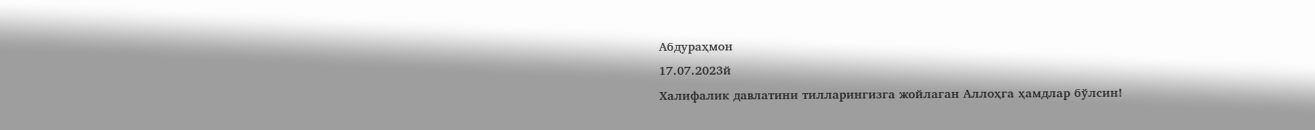Абдураҳмон
17.07.2023й
Халифалик давлатини тилларингизга жойлаган Аллоҳга ҳамдлар бўлсин!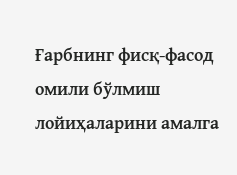Ғарбнинг фисқ-фасод омили бўлмиш лойиҳаларини амалга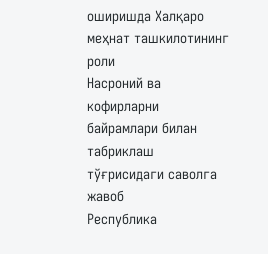оширишда Халқаро меҳнат ташкилотининг роли
Насроний ва кофирларни байрамлари билан табриклаш тўғрисидаги саволга жавоб
Республика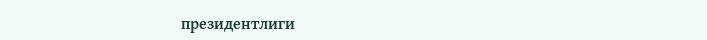президентлиги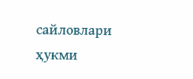сайловлари ҳукми